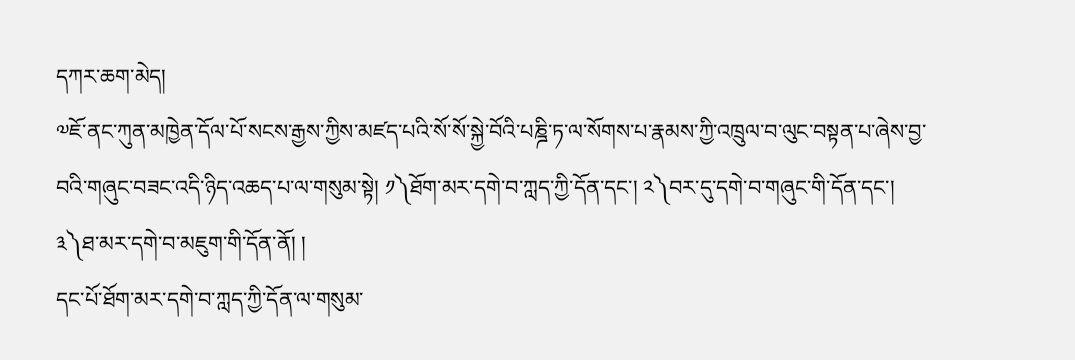དཀར་ཆག་མེད།
༧ཇོ་ནང་ཀུན་མཁྱེན་དོལ་པོ་སངས་རྒྱས་ཀྱིས་མཛད་པའི་སོ་སོ་སྐྱེ་བོའི་པཎྜི་ཏ་ལ་སོགས་པ་རྣམས་ཀྱི་འཁྲུལ་བ་ལུང་བསྟན་པ་ཞེས་བྱ་བའི་གཞུང་བཟང་འདི་ཉིད་འཆད་པ་ལ་གསུམ་སྟེ། ༡༽ཐོག་མར་དགེ་བ་ཀླད་ཀྱི་དོན་དང་། ༢༽བར་དུ་དགེ་བ་གཞུང་གི་དོན་དང་། ༣༽ཐ་མར་དགེ་བ་མཇུག་གི་དོན་ནོ། །
དང་པོ་ཐོག་མར་དགེ་བ་ཀླད་ཀྱི་དོན་ལ་གསུམ་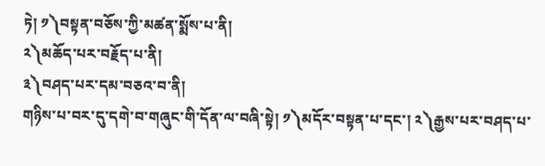ཏེ། ༡༽བསྟན་བཅོས་ཀྱི་མཚན་སྨོས་པ་ནི།
༢༽མཆོད་པར་བརྗོད་པ་ནི།
༣༽བཤད་པར་དམ་བཅའ་བ་ནི།
གཉིས་པ་བར་དུ་དགེ་བ་གཞུང་གི་དོན་ལ་བཞི་སྟེ། ༡༽མདོར་བསྟན་པ་དང་། ༢༽རྒྱས་པར་བཤད་པ་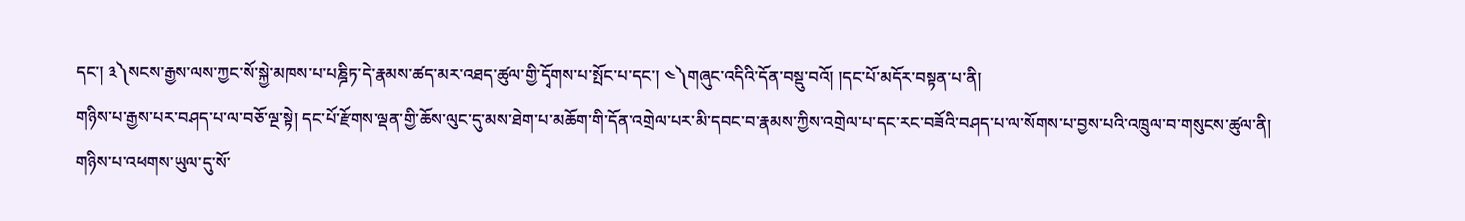དང་། ༣༽སངས་རྒྱས་ལས་ཀྱང་སོ་སྐྱེ་མཁས་པ་པཎྜིཏ་དེ་རྣམས་ཚད་མར་འཐད་ཚུལ་གྱི་དྭོགས་པ་སྤོང་པ་དང་། ༤༽གཞུང་འདིའི་དོན་བསྡུ་བའོ། །དང་པོ་མདོར་བསྟན་པ་ནི།
གཉིས་པ་རྒྱས་པར་བཤད་པ་ལ་བཅོ་ལྔ་སྟེ། དང་པོ་རྫོགས་ལྡན་གྱི་ཆོས་ལུང་དུ་མས་ཐེག་པ་མཆོག་གི་དོན་འགྲེལ་པར་མི་དབང་བ་རྣམས་ཀྱིས་འགྲེལ་པ་དང་རང་བཟོའི་བཤད་པ་ལ་སོགས་པ་བྱས་པའི་འཁྲུལ་བ་གསུངས་ཚུལ་ནི།
གཉིས་པ་འཕགས་ཡུལ་དུ་སོ་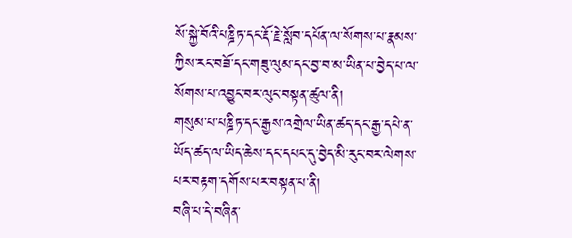སོ་སྐྱེ་བོའི་པཎྜིཏ་དང་རྡོ་རྗེ་སློབ་དཔོན་ལ་སོགས་པ་རྣམས་ཀྱིས་རང་བཟོ་དང་གཟུ་ལུམ་དང་བྱ་བ་མ་ཡིན་པ་བྱེད་པ་ལ་སོགས་པ་འབྱུང་བར་ལུང་བསྟན་ཚུལ་ནི།
གསུམ་པ་པཎྜིཏ་དང་རྒྱས་འགྲེལ་ཡིན་ཚད་དང་རྒྱ་དཔེ་ན་ཡོད་ཚད་ལ་ཡིད་ཆེས་དང་དཔང་དུ་བྱེད་མི་རུང་བར་ལེགས་པར་བརྟག་དགོས་པར་བསྟན་པ་ནི།
བཞི་པ་དེ་བཞིན་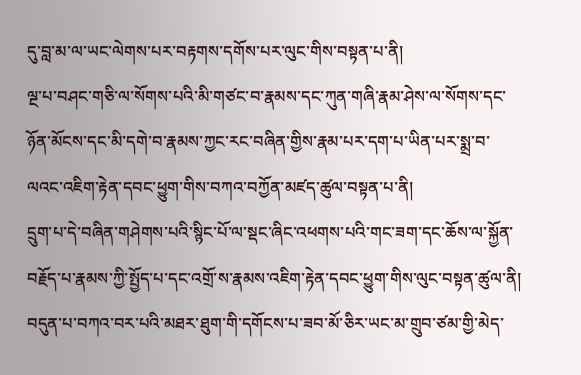དུ་བླ་མ་ལ་ཡང་ལེགས་པར་བརྟགས་དགོས་པར་ལུང་གིས་བསྟན་པ་ནི།
ལྔ་པ་བཤང་གཅི་ལ་སོགས་པའི་མི་གཙང་བ་རྣམས་དང་ཀུན་གཞི་རྣམ་ཤེས་ལ་སོགས་དང་ཉོན་མོངས་དང་མི་དགེ་བ་རྣམས་ཀྱང་རང་བཞིན་གྱིས་རྣམ་པར་དག་པ་ཡིན་པར་སྨྲ་བ་ལའང་འཇིག་རྟེན་དབང་ཕྱུག་གིས་བཀའ་བཀྱོན་མཛད་ཚུལ་བསྟན་པ་ནི།
དྲུག་པ་དེ་བཞིན་གཤེགས་པའི་སྙིང་པོ་ལ་སྡང་ཞིང་འཕགས་པའི་གང་ཟག་དང་ཆོས་ལ་སྐྱོན་བརྗོད་པ་རྣམས་ཀྱི་སྤྱོད་པ་དང་འགྲོ་ས་རྣམས་འཇིག་རྟེན་དབང་ཕྱུག་གིས་ལུང་བསྟན་ཚུལ་ནི།
བདུན་པ་བཀའ་བར་པའི་མཐར་ཐུག་གི་དགོངས་པ་ཟབ་མོ་ཅིར་ཡང་མ་གྲུབ་ཙམ་གྱི་མེད་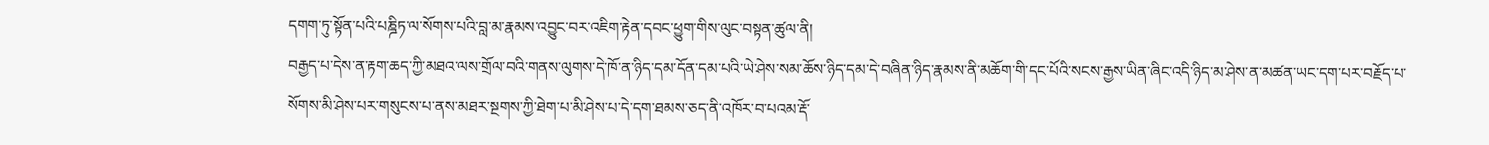དགག་ཏུ་སྟོན་པའི་པཎྜིཏ་ལ་སོགས་པའི་བླ་མ་རྣམས་འབྱུང་བར་འཇིག་རྟེན་དབང་ཕྱུག་གིས་ལུང་བསྟན་ཚུལ་ནི།
བརྒྱད་པ་དེས་ན་རྟག་ཆད་ཀྱི་མཐའ་ལས་གྲོལ་བའི་གནས་ལུགས་དེ་ཁོ་ན་ཉིད་དམ་དོན་དམ་པའི་ཡེ་ཤེས་སམ་ཆོས་ཉིད་དམ་དེ་བཞིན་ཉིད་རྣམས་ནི་མཆོག་གི་དང་པོའི་སངས་རྒྱས་ཡིན་ཞིང་འདི་ཉིད་མ་ཤེས་ན་མཚན་ཡང་དག་པར་བརྗོད་པ་སོགས་མི་ཤེས་པར་གསུངས་པ་ནས་མཐར་སྔགས་ཀྱི་ཐེག་པ་མི་ཤེས་པ་དེ་དག་ཐམས་ཅད་ནི་འཁོར་བ་པའམ་རྡོ་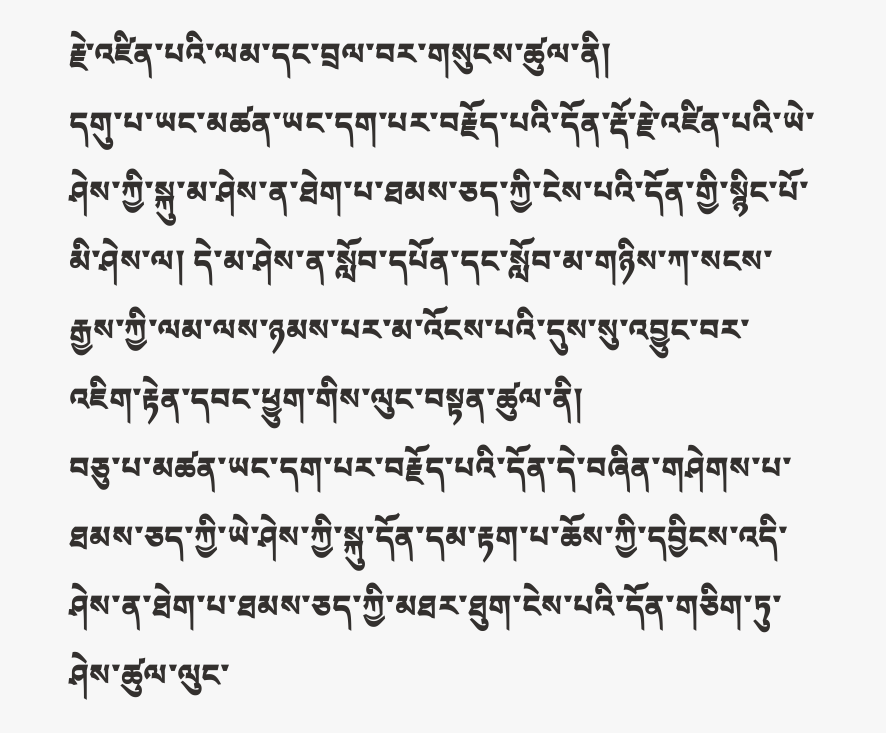རྗེ་འཛིན་པའི་ལམ་དང་བྲལ་བར་གསུངས་ཚུལ་ནི།
དགུ་པ་ཡང་མཚན་ཡང་དག་པར་བརྗོད་པའི་དོན་རྡོ་རྗེ་འཛིན་པའི་ཡེ་ཤེས་ཀྱི་སྐུ་མ་ཤེས་ན་ཐེག་པ་ཐམས་ཅད་ཀྱི་ངེས་པའི་དོན་གྱི་སྙིང་པོ་མི་ཤེས་ལ། དེ་མ་ཤེས་ན་སློབ་དཔོན་དང་སློབ་མ་གཉིས་ཀ་སངས་རྒྱས་ཀྱི་ལམ་ལས་ཉམས་པར་མ་འོངས་པའི་དུས་སུ་འབྱུང་བར་འཇིག་རྟེན་དབང་ཕྱུག་གིས་ལུང་བསྟན་ཚུལ་ནི།
བཅུ་པ་མཚན་ཡང་དག་པར་བརྗོད་པའི་དོན་དེ་བཞིན་གཤེགས་པ་ཐམས་ཅད་ཀྱི་ཡེ་ཤེས་ཀྱི་སྐུ་དོན་དམ་རྟག་པ་ཆོས་ཀྱི་དབྱིངས་འདི་ཤེས་ན་ཐེག་པ་ཐམས་ཅད་ཀྱི་མཐར་ཐུག་ངེས་པའི་དོན་གཅིག་ཏུ་ཤེས་ཚུལ་ལུང་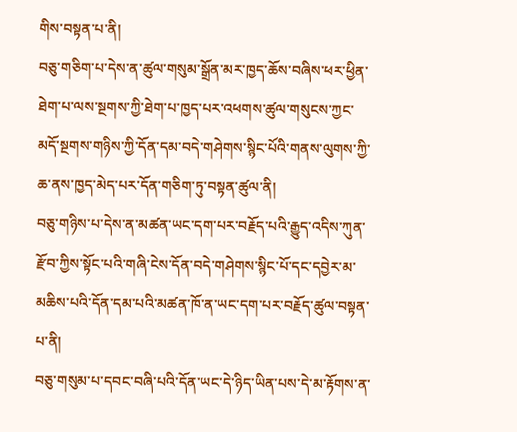གིས་བསྟན་པ་ནི།
བཅུ་གཅིག་པ་དེས་ན་ཚུལ་གསུམ་སྒྲོན་མར་ཁྱད་ཆོས་བཞིས་ཕར་ཕྱིན་ཐེག་པ་ལས་སྔགས་ཀྱི་ཐེག་པ་ཁྱད་པར་འཕགས་ཚུལ་གསུངས་ཀྱང་མདོ་སྔགས་གཉིས་ཀྱི་དོན་དམ་བདེ་གཤེགས་སྙིང་པོའི་གནས་ལུགས་ཀྱི་ཆ་ནས་ཁྱད་མེད་པར་དོན་གཅིག་ཏུ་བསྟན་ཚུལ་ནི།
བཅུ་གཉིས་པ་དེས་ན་མཚན་ཡང་དག་པར་བརྗོད་པའི་རྒྱུད་འདིས་ཀུན་རྫོབ་ཀྱིས་སྟོང་པའི་གཞི་ངེས་དོན་བདེ་གཤེགས་སྙིང་པོ་དང་དབྱེར་མ་མཆིས་པའི་དོན་དམ་པའི་མཚན་ཁོ་ན་ཡང་དག་པར་བརྗོད་ཚུལ་བསྟན་པ་ནི།
བཅུ་གསུམ་པ་དབང་བཞི་པའི་དོན་ཡང་དེ་ཉིད་ཡིན་པས་དེ་མ་རྟོགས་ན་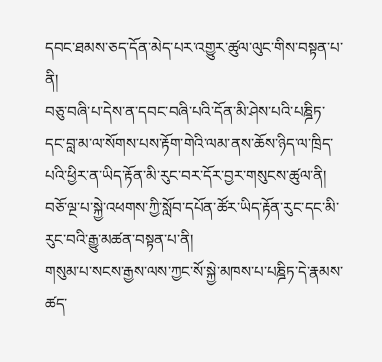དབང་ཐམས་ཅད་དོན་མེད་པར་འགྱུར་ཚུལ་ལུང་གིས་བསྟན་པ་ནི།
བཅུ་བཞི་པ་དེས་ན་དབང་བཞི་པའི་དོན་མི་ཤེས་པའི་པཎྜིཏ་དང་བླ་མ་ལ་སོགས་པས་རྟོག་གེའི་ལམ་ནས་ཆོས་ཉིད་ལ་ཁྲིད་པའི་ཕྱིར་ན་ཡིད་རྟོན་མི་རུང་བར་དོར་བྱར་གསུངས་ཚུལ་ནི།
བཅོ་ལྔ་པ་སྐྱེ་འཕགས་ཀྱི་སློབ་དཔོན་ཚོར་ཡིད་རྟོན་རུང་དང་མི་རུང་བའི་རྒྱུ་མཚན་བསྟན་པ་ནི།
གསུམ་པ་སངས་རྒྱས་ལས་ཀྱང་སོ་སྐྱེ་མཁས་པ་པཎྜིཏ་དེ་རྣམས་ཚད་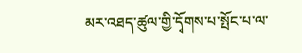མར་འཐད་ཚུལ་གྱི་དྭོགས་པ་སྤོང་པ་ལ་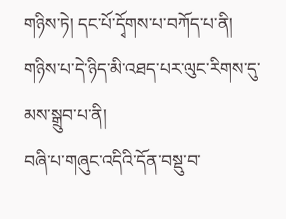གཉིས་ཏེ། དང་པོ་དྭོགས་པ་བཀོད་པ་ནི།
གཉིས་པ་དེ་ཉིད་མི་འཐད་པར་ལུང་རིགས་དུ་མས་སྒྲུབ་པ་ནི།
བཞི་པ་གཞུང་འདིའི་དོན་བསྡུ་བ་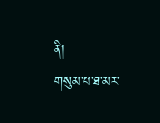ནི།
གསུམ་པ་ཐ་མར་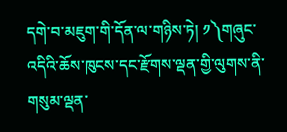དགེ་བ་མཇུག་གི་དོན་ལ་གཉིས་ཏེ། ༡༽གཞུང་འདིའི་ཆོས་ཁུངས་དང་རྫོགས་ལྡན་གྱི་ལུགས་ནི་གསུམ་ལྡན་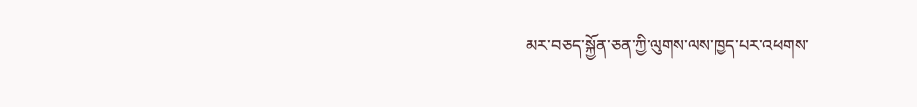མར་བཅད་སྐྱོན་ཅན་ཀྱི་ལུགས་ལས་ཁྱད་པར་འཕགས་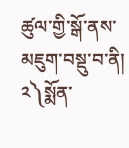ཚུལ་གྱི་སྒོ་ནས་མཇུག་བསྡུ་བ་ནི།
༢༽སྨོན་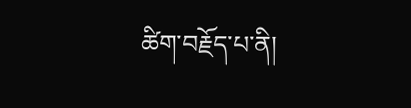ཚིག་བརྗོད་པ་ནི།